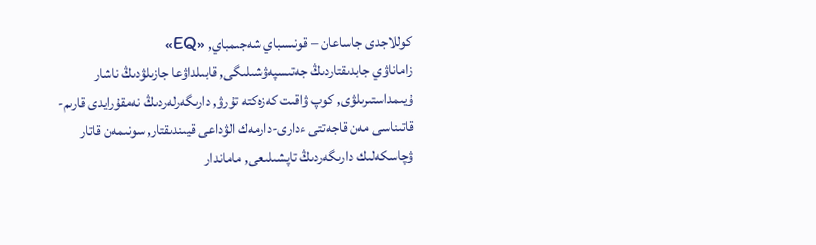كوللاجدى جاساعان – قونىسباي شەجىمباي, «EQ»
زاماناۋي جابدىقتاردىڭ جەتىسپەۋشىلىگى, قابىلداۋعا جازىلۋدىڭ ناشار ۇيىمداستىرىلۋى, كوپ ۋاقىت كەزەكتە تۇرۋ, دارىگەرلەردىڭ نەمقۇرايدى قارىم-قاتىناسى مەن قاجەتتى ءدارى-دارمەك الۋداعى قيىندىقتار, سونىمەن قاتار ۋچاسكەلىك دارىگەردىڭ تاپشىلىعى, ماماندار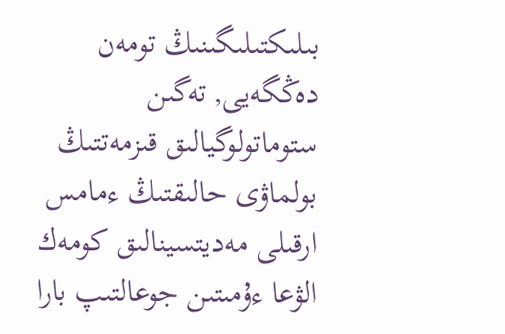بىلىكتىلىگىنىڭ تومەن دەڭگەيى, تەگىن ستوماتولوگيالىق قىزمەتتىڭ بولماۋى حالىقتىڭ ءمامس ارقىلى مەديتسينالىق كومەك الۋعا ءۇمىتىن جوعالتىپ بارا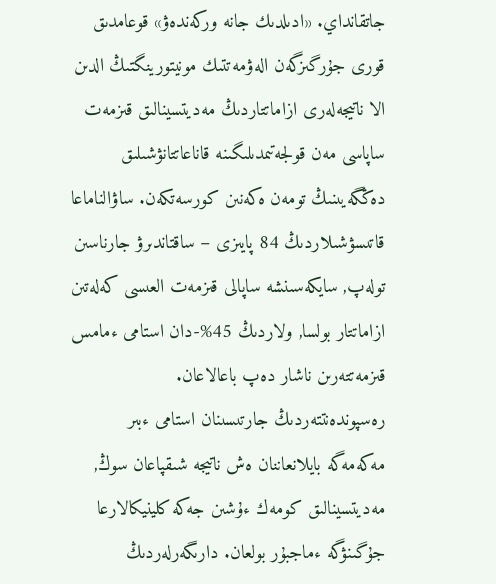جاتقانداي. «ادىلدىك جانە وركەندەۋ» قوعامدىق قورى جۇرگىزگەن الەۋمەتتىك مونيتورينگتىڭ الدىن الا ناتيجەلەرى ازاماتتاردىڭ مەديتسينالىق قىزمەت ساپاسى مەن قولجەتىمدىلىگىنە قاناعاتتانۋشىلىق دەڭگەيىنىڭ تومەن ەكەنىن كورسەتكەن. ساۋالناماعا قاتىسۋشىلاردىڭ 84 پايىزى – ساقتاندىرۋ جارناسىن تولەپ, سايكەسىنشە ساپالى قىزمەت العىسى كەلەتىن ازاماتتار بولسا, ولاردىڭ 45%-دان استامى ءمامس قىزمەتتەرىن ناشار دەپ باعالاعان. رەسپوندەنتتەردىڭ جارتىسىنان استامى ءبىر مەكەمەگە بايلانعاننان ەش ناتيجە شىقپاعان سوڭ, مەديتسينالىق كومەك ءۇشىن جەكە كلينيكالارعا جۇگىنۋگە ءماجبۇر بولعان. دارىگەرلەردىڭ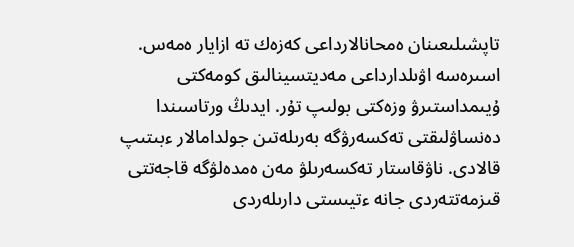تاپشىلىعىنان ەمحانالارداعى كەزەك تە ازايار ەمەس. اسىرەسە اۋىلدارداعى مەديتسينالىق كومەكتى ۇيىمداستىرۋ وزەكتى بولىپ تۇر. ايدىڭ ورتاسىندا دەنساۋلىقتى تەكسەرۋگە بەرىلەتىن جولدامالار ءبىتىپ قالادى. ناۋقاستار تەكسەرىلۋ مەن ەمدەلۋگە قاجەتتى قىزمەتتەردى جانە ءتيىستى دارىلەردى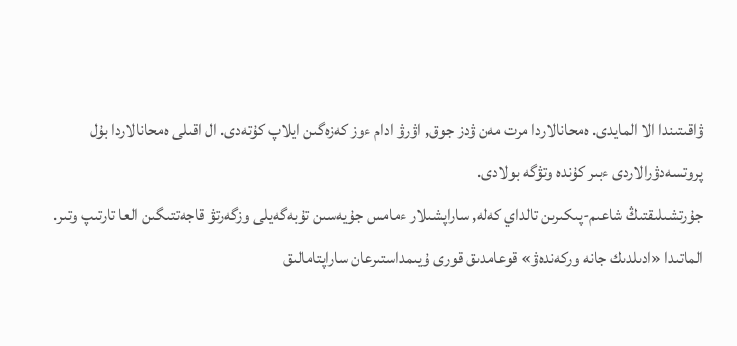ۋاقىتىندا الا المايدى. ەمحانالاردا مرت مەن ۋدز جوق, اۋرۋ ادام ءوز كەزەگىن ايلاپ كۇتەدى. ال اقىلى ەمحانالاردا بۇل پروتسەدۋرالاردى ءبىر كۇندە وتۋگە بولادى.
جۇرتشىلىقتىڭ شاعىم-پىكىرىن تالداي كەلە, ساراپشىلار ءمامس جۇيەسىن تۇبەگەيلى وزگەرتۋ قاجەتتىگىن العا تارتىپ وتىر. الماتىدا «ادىلدىك جانە وركەندەۋ» قوعامدىق قورى ۇيىمداستىرعان ساراپتامالىق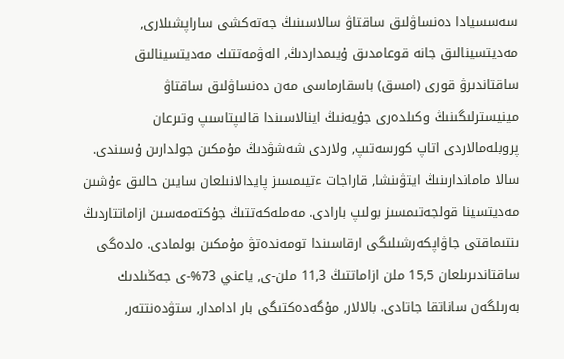سەسسيادا دەنساۋلىق ساقتاۋ سالاسىنىڭ جەتەكشى ساراپشىلارى, مەديتسينالىق جانە قوعامدىق ۇيىمداردىڭ, الەۋمەتتىك مەديتسينالىق ساقتاندىرۋ قورى (امسق) باسقارماسى مەن دەنساۋلىق ساقتاۋ مينيسترلىگىنىڭ وكىلدەرى جۇيەنىڭ اينالاسىندا قالىپتاسىپ وتىرعان پروبلەمالاردى اتاپ كورسەتىپ, ولاردى شەشۋدىڭ مۇمكىن جولدارىن ۇسىندى. سالا ماماندارىنىڭ ايتۋىنشا, قاراجات ءتيىمسىز پايدالانىلعان سايىن حالىق ءۇشىن مەديتسينا قولجەتىمسىز بولىپ بارادى. مەملەكەتتىڭ جۇكتەمەسىن ازاماتتاردىڭ ىنتىماقتى جاۋاپكەرشىلىگى ارقاسىندا تومەندەتۋ مۇمكىن بولمادى. ەلدەگى ساقتاندىرىلعان 15,5 ملن ازاماتتىڭ 11,3 ملن-ى, ياعني 73%-ى جەڭىلدىك بەرىلگەن ساناتقا جاتادى. بالالار, مۇگەدەكتىگى بار ادامدار, ستۋدەنتتەر,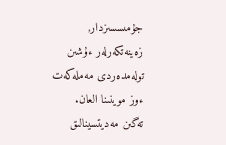جۇمىسسىزدار, زەينەتكەرلەر ءۇشىن تولەمدەردى مەملەكەت ءوز موينىنا العان. تەگىن مەديتسينالىق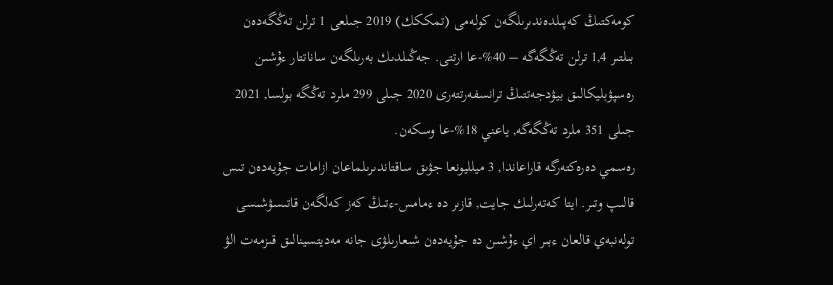كومەكتىڭ كەپىلدەندىرىلگەن كولەمى (تمككك) 2019 جىلعى 1 ترلن تەڭگەدەن بىلتىر 1,4 ترلن تەڭگەگە – 40%-عا ارتتى. جەڭىلدىك بەرىلگەن ساناتتار ءۇشىن رەسپۋبليكالىق بيۋدجەتتىڭ ترانسفەرتتەرى 2020 جىلى 299 ملرد تەڭگە بولسا, 2021 جىلى 351 ملرد تەڭگەگە, ياعني 18%-عا وسكەن.
رەسمي دەرەكتەرگە قاراعاندا, 3 ميلليونعا جۋىق ساقتاندىرىلماعان ازامات جۇيەدەن تىس قالىپ وتىر. ايتا كەتەرلىك جايت, قازىر دە ءمامس-ءتىڭ كەز كەلگەن قاتىسۋشىسى تولەنبەي قالعان ءبىر اي ءۇشىن دە جۇيەدەن شىعارىلۋى جانە مەديتسينالىق قىزمەت الۋ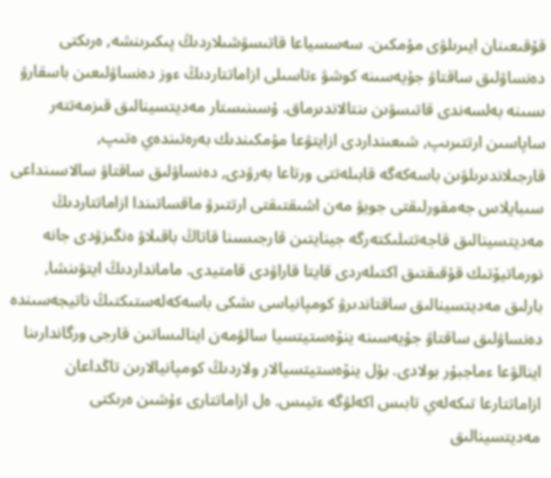قۇقىعىنان ايىرىلۋى مۇمكىن. سەسسياعا قاتىسۋشىلاردىڭ پىكىرىنشە, ەرىكتى دەنساۋلىق ساقتاۋ جۇيەسىنە كوشۋ ءتاسىلى ازاماتتاردىڭ ءوز دەنساۋلىعىن باسقارۋ ىسىنە بەلسەندى قاتىسۋىن ىنتالاندىرماق. ۇسىنىستار مەديتسينالىق قىزمەتتەر ساپاسىن ارتتىرىپ, شىعىنداردى ازايتۋعا مۇمكىندىك بەرەتىندەي ەتىپ, قارجىلاندىرىلۋىن باسەكەگە قابىلەتتى ورتاعا بەرۋدى, دەنساۋلىق ساقتاۋ سالاسىنداعى سىبايلاس جەمقورلىقتى جويۋ مەن اشىقتىقتى ارتتىرۋ ماقساتىندا ازاماتتاردىڭ مەديتسينالىق قاجەتتىلىكتەرگە جينايتىن قارجىسىنا قاتاڭ باقىلاۋ ەنگىزۋدى جانە نورماتيۆتىك قۇقىقتىق اكتىلەردى قايتا قاراۋدى قامتيدى. مامانداردىڭ ايتۋىنشا, بارلىق مەديتسينالىق ساقتاندىرۋ كومپانياسى ىشكى باسەكەلەستىكتىڭ ناتيجەسىندە دەنساۋلىق ساقتاۋ جۇيەسىنە ينۆەستيتسيا سالۋمەن اينالىساتىن قارجى ورگاندارىنا اينالۋعا ءماجبۇر بولادى. بۇل ينۆەستيتسيالار ولاردىڭ كومپانيالارىن تاڭداعان ازاماتتارعا تىكەلەي تابىس اكەلۋگە ءتيىس. ەل ازاماتتارى ءۇشىن ەرىكتى مەديتسينالىق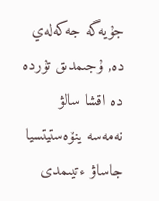جۇيەگە جەكەلەي دە, ۇجىمدىق تۇردە دە اقشا سالۋ نەمەسە ينۆەستيتسيا جاساۋ ءتيىمدى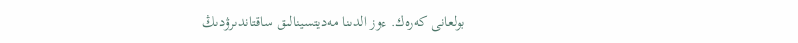بولعانى كەرەك. ءوز الدىنا مەديتسينالىق ساقتاندىرۋدىڭ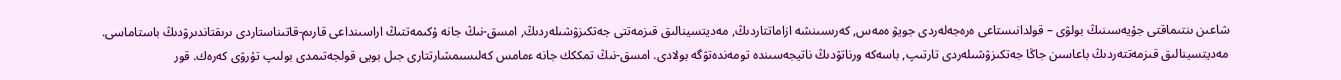شاعىن ىنتىماقتى جۇيەسىنىڭ بولۋى – قولدانىستاعى ەرەجەلەردى جويۋ ەمەس, كەرىسىنشە ازاماتتاردىڭ, مەديتسينالىق قىزمەتتى جەتكىزۋشىلەردىڭ, امسق-نىڭ جانە ۇكىمەتتىڭ اراسىنداعى قارىم-قاتىناستاردى ىرىقتاندىرۋدىڭ باستاماسى.
مەديتسينالىق قىزمەتتەردىڭ باعاسىن جاڭا جەتكىزۋشىلەردى تارتىپ, باسەكە ورناتۋدىڭ ناتيجەسىندە تومەندەتۋگە بولادى. امسق-نىڭ تمككك جانە ءمامس كەلىسىمشارتتارى جىل بويى قولجەتىمدى بولىپ تۇرۋى كەرەك. قور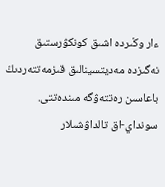ءار وڭىردە اشىق كونكۋرستىق نەگىزدە مەديتسينالىق قىزمەتتەردىڭ باعاسىن رەتتەۋگە مىندەتتى. سونداي-اق تالداۋشىلار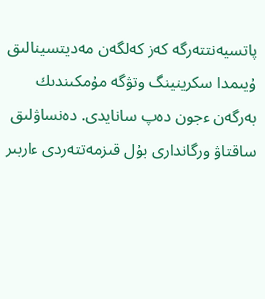پاتسيەنتتەرگە كەز كەلگەن مەديتسينالىق ۇيىمدا سكرينينگ وتۋگە مۇمكىندىك بەرگەن ءجون دەپ سانايدى. دەنساۋلىق ساقتاۋ ورگاندارى بۇل قىزمەتتەردى ءاربىر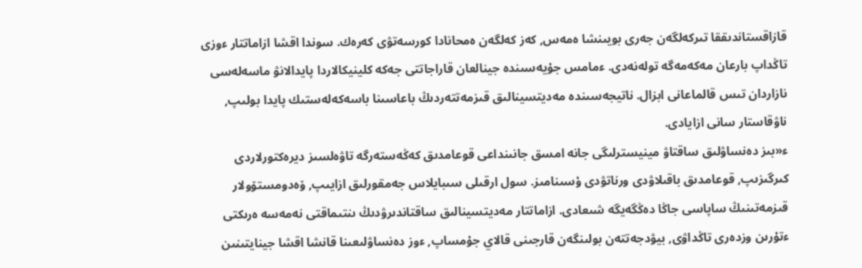قازاقستاندىققا تىركەلگەن جەرى بويىنشا ەمەس, كەز كەلگەن ەمحانادا كورسەتۋى كەرەك. سوندا اقشا ازاماتتار ءوزى تاڭداپ بارعان مەكەمەگە تولەنەدى. ءمامس جۇيەسىندە جينالعان قاراجاتتى جەكە كلينيكالاردا پايدالانۋ ماسەلەسى نازاردان تىس قالماعانى ابزال. ناتيجەسىندە مەديتسينالىق قىزمەتتەردىڭ باعاسىنا باسەكەلەستىك پايدا بولىپ, ناۋقاستار سانى ازايادى.
ء«بىز دەنساۋلىق ساقتاۋ مينيسترلىگى جانە امسق جانىنداعى قوعامدىق كەڭەستەرگە تاۋەلسىز ديرەكتورلاردى كىرگىزىپ, قوعامدىق باقىلاۋدى ورناتۋدى ۇسىنامىز. سول ارقىلى سىبايلاس جەمقورلىق ازايىپ, ۆەدومستۆولار قىزمەتىنىڭ ساپاسى جاڭا دەڭگەيگە شىعادى. ازاماتتار مەديتسينالىق ساقتاندىرۋدىڭ ىنتىماقتى نەمەسە ەرىكتى ءتۇرىن وزدەرى تاڭداۋى, بيۋدجەتتەن بولىنگەن قارجىنى قالاي جۇمساپ, ءوز دەنساۋلىعىنا قانشا اقشا جينايتىنىن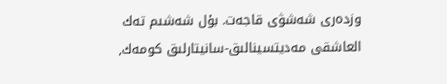وزدەرى شەشۋى قاجەت. بۇل شەشىم تەك العاشقى مەديتسينالىق-سانيتارلىق كومەك,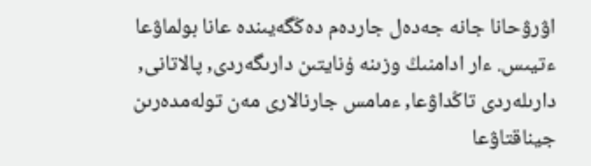اۋرۋحانا جانە جەدەل جاردەم دەڭگەيىندە عانا بولماۋعا ءتيىس. ءار ادامنىڭ وزىنە ۇنايتىن دارىگەردى, پالاتانى, دارىلەردى تاڭداۋعا, ءمامس جارنالارى مەن تولەمدەرىن جيناقتاۋعا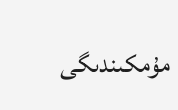مۇمكىندىگى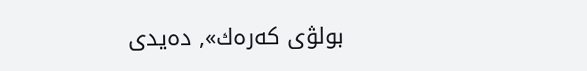بولۋى كەرەك», دەيدى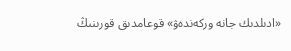«ادىلدىك جانە وركەندەۋ» قوعامدىق قورىنىڭ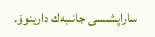ساراپشىسى جانىبەك دارينوۆ.